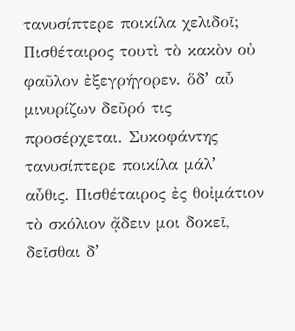τανυσίπτερε ποικίλα χελιδοῖ; Πισθέταιρος τουτὶ τὸ κακὸν οὐ φαῦλον ἐξεγρήγορεν. ὅδʼ αὖ μινυρίζων δεῦρό τις προσέρχεται. Συκοφάντης τανυσίπτερε ποικίλα μάλʼ αὖθις. Πισθέταιρος ἐς θοἰμάτιον τὸ σκόλιον ᾄδειν μοι δοκεῖ, δεῖσθαι δʼ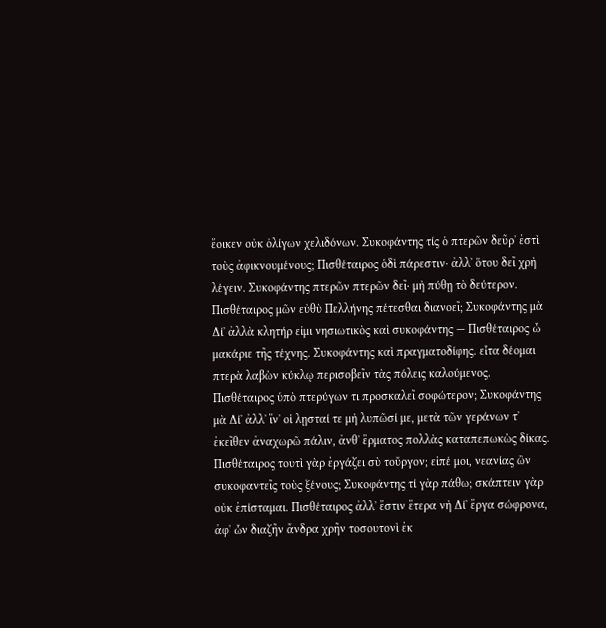ἔοικεν οὐκ ὀλίγων χελιδόνων. Συκοφάντης τίς ὁ πτερῶν δεῦρʼ ἐστὶ τοὺς ἀφικνουμένους; Πισθέταιρος ὁδὶ πάρεστιν· ἀλλʼ ὅτου δεῖ χρὴ λέγειν. Συκοφάντης πτερῶν πτερῶν δεῖ· μὴ πύθῃ τὸ δεύτερον. Πισθέταιρος μῶν εὐθὺ Πελλήνης πέτεσθαι διανοεῖ; Συκοφάντης μὰ Δίʼ ἀλλὰ κλητήρ εἰμι νησιωτικὸς καὶ συκοφάντης — Πισθέταιρος ὦ μακάριε τῆς τέχνης. Συκοφάντης καὶ πραγματοδίφης. εἶτα δέομαι πτερὰ λαβὼν κύκλῳ περισοβεῖν τὰς πόλεις καλούμενος. Πισθέταιρος ὑπὸ πτερύγων τι προσκαλεῖ σοφώτερον; Συκοφάντης μὰ Δίʼ ἀλλʼ ἵνʼ οἱ λῃσταί τε μὴ λυπῶσί με, μετὰ τῶν γεράνων τʼ ἐκεῖθεν ἀναχωρῶ πάλιν, ἀνθʼ ἕρματος πολλὰς καταπεπωκὼς δίκας. Πισθέταιρος τουτὶ γὰρ ἐργάζει σὺ τοὔργον; εἰπέ μοι, νεανίας ὢν συκοφαντεῖς τοὺς ξένους; Συκοφάντης τί γὰρ πάθω; σκάπτειν γὰρ οὐκ ἐπίσταμαι. Πισθέταιρος ἀλλʼ ἔστιν ἕτερα νὴ Δίʼ ἔργα σώφρονα, ἀφʼ ὧν διαζῆν ἄνδρα χρῆν τοσουτονὶ ἐκ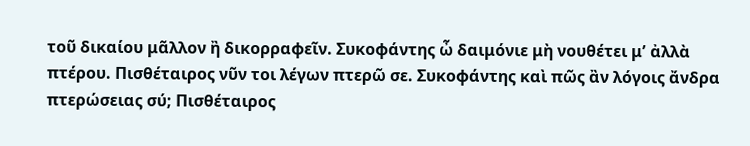τοῦ δικαίου μᾶλλον ἢ δικορραφεῖν. Συκοφάντης ὦ δαιμόνιε μὴ νουθέτει μʼ ἀλλὰ πτέρου. Πισθέταιρος νῦν τοι λέγων πτερῶ σε. Συκοφάντης καὶ πῶς ἂν λόγοις ἄνδρα πτερώσειας σύ; Πισθέταιρος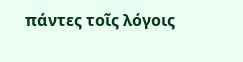πάντες τοῖς λόγοις